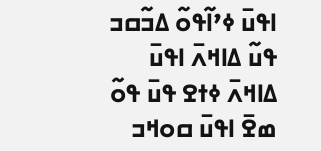ߊߟߎ߫ ߦߴߊ߬ߟߋ߬ ߡߏ߬ߛߏ ߟߎ߬ ߡߊߞߍ߫ ߊߟߎ߫ ߡߊߞߍ߫ ߦߙߐ ߟߎ߫ ߟߋ߬ ߘߐ߫ ߊߟߎ߫ ߛߋߞߏ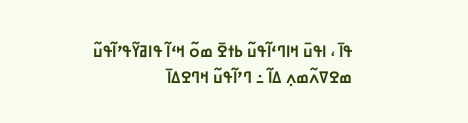ߟߊ߫ ، ߊߟߎ߫ ߞߊߣߵߊ߬ߟߎ߬ ߕߙߐ߫ ߘߋ߬ ߞߵߊ߬ ߟߊߥߌ߬ߟߴߊ߬ߟߎ߬ ߘߐߜߍ߬ߘߍ߲ ߡߊ߬ ߸ ߣߴߊ߬ߟߎ߬ ߞߣߐߡߊ߫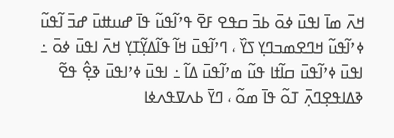ߞߍ߫ ߘߊ߫ ߊߟߎ߫ ߦߋ߫ ߕߏ߫ ߛߟߐ ߓߐ߫ ߟߴߊ߬ߟߎ߬ ߟߊ߫ ߝߎߚߎ߫ ߝߏ߫ ߊ߬ߟߎ߬ ߦߴߊ߬ߟߎ߬ ߞߣߐߘߏߣߌ߲ ߖߌ߰ ، ߣߴߊ߬ߟߎ߫ ߞߊ߬ ߟߊ߬ߡߌ߲߬ߠߌ߲ ߞߍ߫ ߊߟߎ߫ ߦߋ߫ ߸ ߊߟߎ߫ ߦߴߊ߬ߟߎ߫ ߛߊ߬ߙߊ ߟߎ߬ ߘߴߊ߬ߟߎ߫ ߡߊ߬ ߸ ߊߟߎ߫ ߦߴߊߟߎ߫ ߢߐ߲߮ ߟߐ߬ ߢߡߊߟߐ߲ߣߍ߲߫ ߠߋ߬ ߟߊ߫ ߘߋ߬ ، ߣߌ߫ ߕߍߜߟߍߦߊ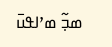ߘߏ߲߬ ߘߴߊߟߎ߫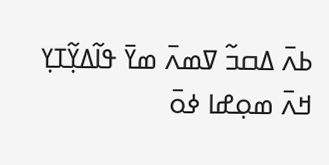ߕߍ߫ ߡߛߏ߬ ߜߘߍ߫ ߘߌ߫ ߟߊ߬ߡߌ߲߬ߠߌ߲ ߞߍ߫ ߘߋ߲ߝߊ ߦߋ߫